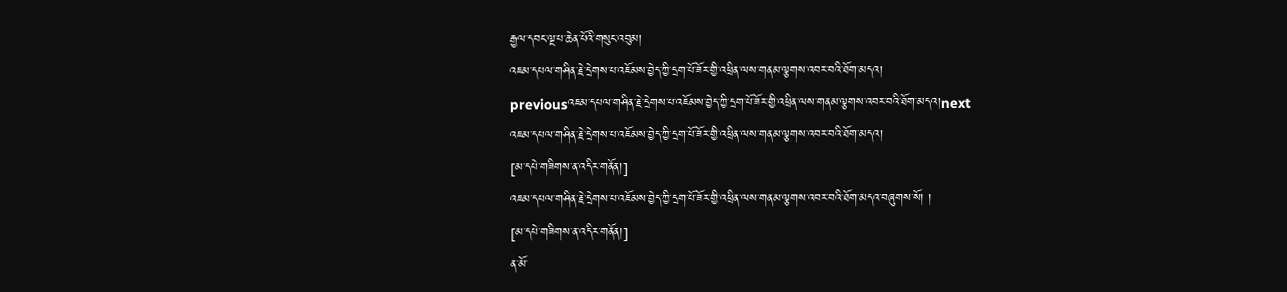རྒྱལ་དབང་ལྔ་པ་ཆེན་པོའི་གསུང་འབུམ།
འཇམ་དཔལ་གཤིན་རྗེ་དྲེགས་པ་འཇོམས་བྱེད་ཀྱི་དྲག་པོ་ཟོར་གྱི་འཕྲིན་ལས་གནམ་ལྕགས་འབར་བའི་ཐོག་མདའ།
previousའཇམ་དཔལ་གཤིན་རྗེ་དྲེགས་པ་འཇོམས་བྱེད་ཀྱི་དྲག་པོ་ཟོར་གྱི་འཕྲིན་ལས་གནམ་ལྕགས་འབར་བའི་ཐོག་མདའ།next
འཇམ་དཔལ་གཤིན་རྗེ་དྲེགས་པ་འཇོམས་བྱེད་ཀྱི་དྲག་པོ་ཟོར་གྱི་འཕྲིན་ལས་གནམ་ལྕགས་འབར་བའི་ཐོག་མདའ།
[མ་དཔེ་གཟིགས་ན་འདིར་གནོན།]
འཇམ་དཔལ་གཤིན་རྗེ་དྲེགས་པ་འཇོམས་བྱེད་ཀྱི་དྲག་པོ་ཟོར་གྱི་འཕྲིན་ལས་གནམ་ལྕགས་འབར་བའི་ཐོག་མདའ་བཞུགས་སོ། །
[མ་དཔེ་གཟིགས་ན་འདིར་གནོན།]
ན་མོ་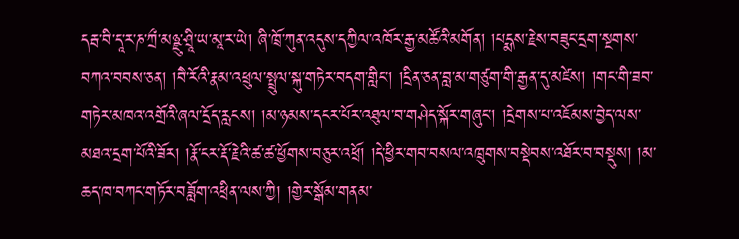དརྦ་བི་དཱ་ར་ཎ་ཀྲྀ་མཉྫུ་ཤྲཱི་ཡ་མཱ་ར་ཡེ། ཞི་ཁྲོ་ཀུན་འདུས་དཀྱིལ་འཁོར་རྒྱ་མཚོའི་མགོན། །པདྨས་རྗེས་བཟུང་དྲག་སྔགས་བཀའ་བབས་ཅན། །བཻ་རོའི་རྣམ་འཕྲུལ་སྤྲུལ་སྐུ་གཏེར་བདག་གླིང་། །དྲིན་ཅན་བླ་མ་གཙུག་གི་རྒྱན་དུ་མཛེས། །གང་གི་ཟབ་གཏེར་མཁའ་འགྲོའི་ཞལ་དྲོད་རླངས། །མ་ཉམས་དངར་པོར་འཐུལ་བ་གཤེད་སྐོར་གཞུང་། །དྲེགས་པ་འཇོམས་བྱེད་ལས་མཐའ་དྲག་པོའི་ཟོར། །རྣོ་ངར་རྡོ་རྗེའི་ཚ་ཚ་ཕྱོགས་བཅུར་འཕྲོ། །དེ་ཕྱིར་གབ་བསལ་འཁྲུགས་བསྡེབས་འཐོར་བ་བསྡུས། །མ་ཆད་ཁ་བཀང་གཏོར་བཟློག་འཕྲིན་ལས་ཀྱི། །གྱེར་སྒོམ་གནམ་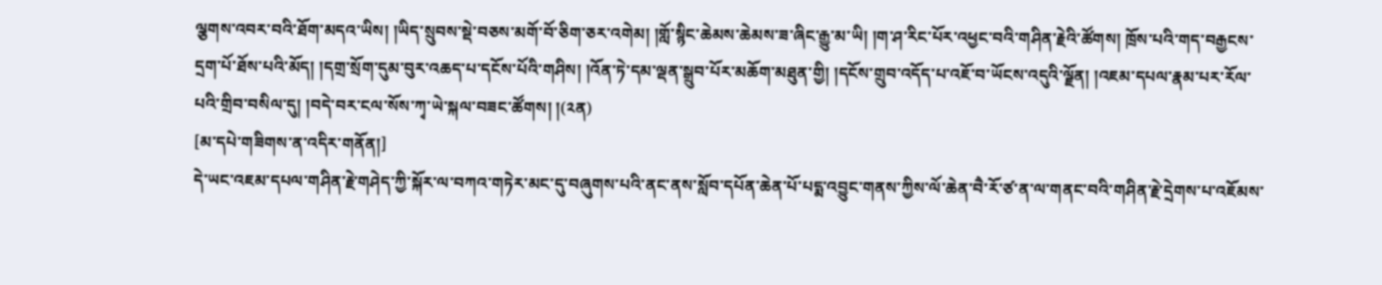ལྕགས་འབར་བའི་ཐོག་མདའ་ཡིས། །ཡིད་སྲུབས་སྡེ་བཅས་མགོ་བོ་ཅིག་ཅར་འགེམ། །གློ་སྙིང་ཆེམས་ཆེམས་ཟ་ཞིང་རྒྱུ་མ་ཡི། །ག་ཤ་རིང་པོར་འཕྱང་བའི་གཤིན་རྗེའི་ཚོགས། ཁྲོས་པའི་གད་བརྒྱངས་དྲག་པོ་ཐོས་པའི་མོད། །དགྲ་སྲོག་དུམ་བུར་འཆད་པ་དངོས་པོའི་གཤིས། །འོན་ཏེ་དམ་ལྡན་སྒྲུབ་པོར་མཆོག་མཐུན་གྱི། །དངོས་གྲུབ་འདོད་པ་འཇོ་བ་ཡོངས་འདུའི་ལྗོན། །འཇམ་དཔལ་རྣམ་པར་རོལ་པའི་གྲིབ་བསིལ་དུ། །བདེ་བར་ངལ་སོས་ཀྭ་ཡེ་སྐལ་བཟང་ཚོགས། །(༢ན)
[མ་དཔེ་གཟིགས་ན་འདིར་གནོན།]
དེ་ཡང་འཇམ་དཔལ་གཤིན་རྗེ་གཤེད་ཀྱི་སྐོར་ལ་བཀའ་གཏེར་མང་དུ་བཞུགས་པའི་ནང་ནས་སློབ་དཔོན་ཆེན་པོ་པདྨ་འབྱུང་གནས་ཀྱིས་ལོ་ཆེན་བཻ་རོ་ཙ་ན་ལ་གནང་བའི་གཤིན་རྗེ་དྲེགས་པ་འཇོམས་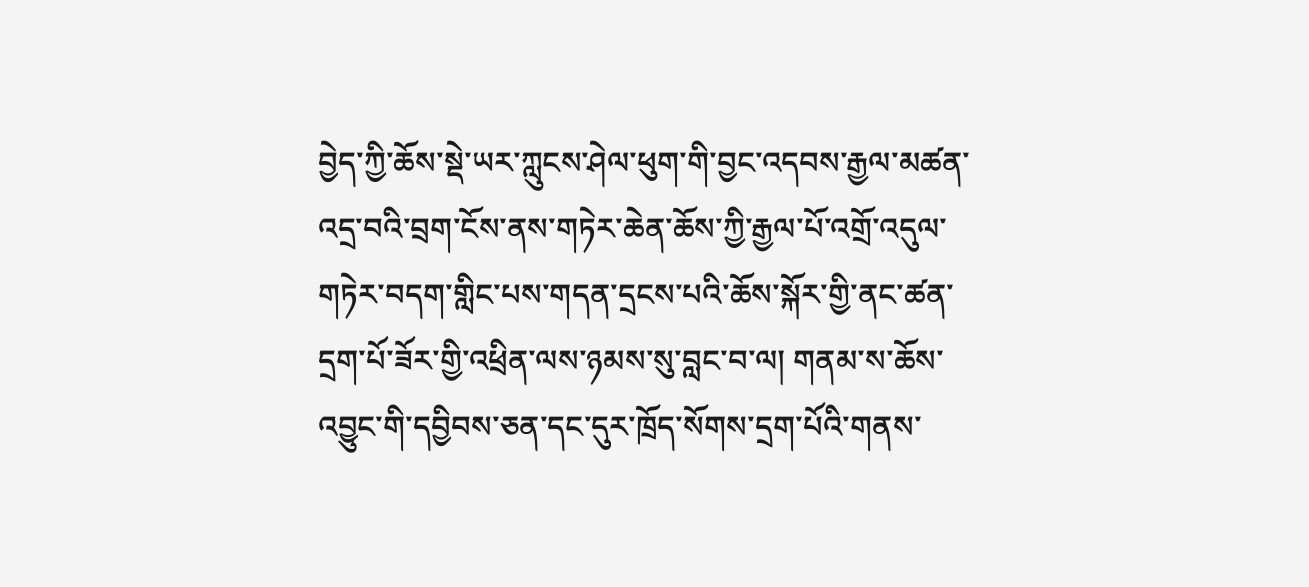བྱེད་ཀྱི་ཆོས་སྡེ་ཡར་ཀླུངས་ཤེལ་ཕུག་གི་བྱང་འདབས་རྒྱལ་མཚན་འདྲ་བའི་བྲག་ངོས་ནས་གཏེར་ཆེན་ཆོས་ཀྱི་རྒྱལ་པོ་འགྲོ་འདུལ་གཏེར་བདག་གླིང་པས་གདན་དྲངས་པའི་ཆོས་སྐོར་གྱི་ནང་ཚན་དྲག་པོ་ཟོར་གྱི་འཕྲིན་ལས་ཉམས་སུ་བླང་བ་ལ། གནམ་ས་ཆོས་འབྱུང་གི་དབྱིབས་ཅན་དང་དུར་ཁྲོད་སོགས་དྲག་པོའི་གནས་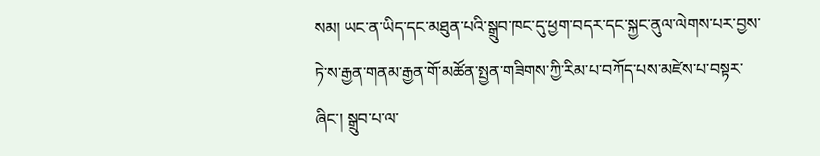སམ། ཡང་ན་ཡིད་དང་མཐུན་པའི་སྒྲུབ་ཁང་དུ་ཕྱག་བདར་དང་སྐྱང་ནུལ་ལེགས་པར་བྱས་ཏེ་ས་རྒྱན་གནམ་རྒྱན་གོ་མཚོན་སྤྱན་གཟིགས་ཀྱི་རིམ་པ་བཀོད་པས་མཛེས་པ་བསྟར་ཞིང་། སྒྲུབ་པ་ལ་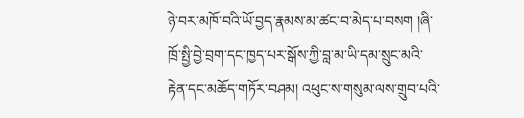ཉེ་བར་མཁོ་བའི་ཡོ་བྱད་རྣམས་མ་ཚང་བ་མེད་པ་བསག །ཞི་ཁྲོ་སྤྱི་བྱེ་བྲག་དང་ཁྱད་པར་སྒོས་ཀྱི་བླ་མ་ཡི་དམ་སྲུང་མའི་རྟེན་དང་མཆོད་གཏོར་བཤམ། འཕུང་ས་གསུམ་ལས་གྲུབ་པའི་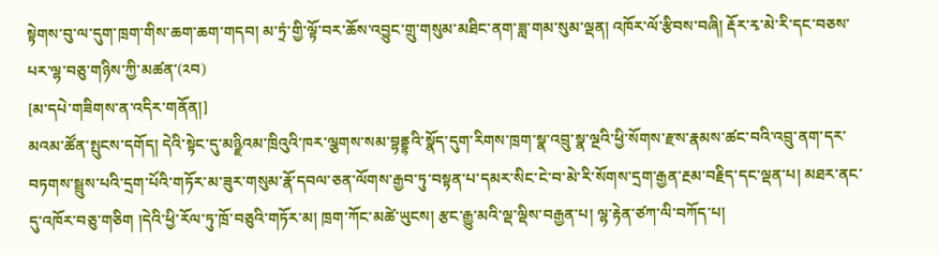སྟེགས་བུ་ལ་དུག་ཁྲག་གིས་ཆག་ཆག་གདབ། མ་ཏྲཾ་གྱི་ལྟོ་བར་ཆོས་འབྱུང་གྲུ་གསུམ་མཐིང་ནག་ཟླ་གམ་སུམ་ལྡན། འཁོར་ལོ་རྩིབས་བཞི། རྡོར་རྭ་མེ་རི་དང་བཅས་པར་ལྷ་བཅུ་གཉིས་ཀྱི་མཚན་(༢བ)
[མ་དཔེ་གཟིགས་ན་འདིར་གནོན།]
མའམ་ཚོན་སྤུངས་དགོད། དེའི་སྟེང་དུ་མཉྫིའམ་ཁྲིའུའི་ཁར་ལྕགས་སམ་བྷནྡྷའི་སྣོད་དུག་རིགས་ཁྲག་སྣ་འབྲུ་སྣ་ལྔའི་ཕྱི་སོགས་རྫས་རྣམས་ཚང་བའི་འབྲུ་ནག་དར་བཏགས་སྦྲུས་པའི་དྲག་པོའི་གཏོར་མ་ཟུར་གསུམ་རྣོ་དབལ་ཅན་ལོགས་རྒྱབ་ཏུ་བསྟན་པ་དམར་སིང་ངེ་བ་མེ་རི་སོགས་དྲག་རྒྱན་རྔམ་བརྗིད་དང་ལྡན་པ། མཐར་ནང་དུ་འཁོར་བཅུ་གཅིག །དེའི་ཕྱི་རོལ་ཏུ་ཁྲོ་བཅུའི་གཏོར་མ། ཁྲག་ཀོང་མཚེ་ཡུངས། རྩང་རྒྱུ་མའི་ལྡ་ལྡིས་བརྒྱན་པ། ལྷ་རྟེན་ཙཀ་ལི་བཀོད་པ།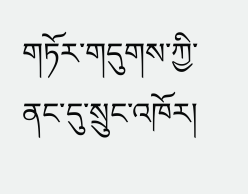གཏོར་གདུགས་ཀྱི་ནང་དུ་སྲུང་འཁོར།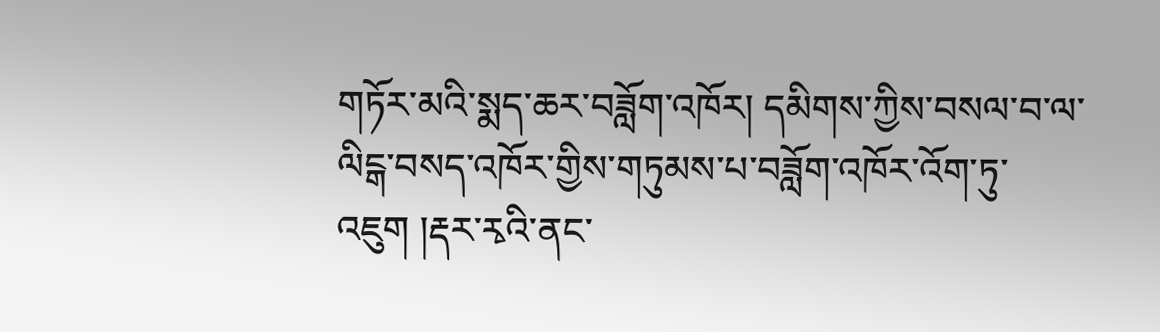གཏོར་མའི་སྨད་ཆར་བཟློག་འཁོར། དམིགས་ཀྱིས་བསལ་བ་ལ་ལིངྒ་བསད་འཁོར་གྱིས་གཏུམས་པ་བཟློག་འཁོར་འོག་ཏུ་འཇུག །རྡར་རྭའི་ནང་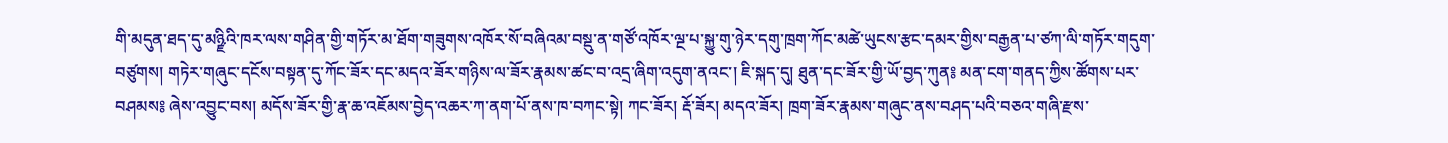གི་མདུན་ཐད་དུ་མཉྫིའི་ཁར་ལས་གཤིན་གྱི་གཏོར་མ་ཐོག་གཟུགས་འཁོར་སོ་བཞིའམ་བསྡུ་ན་གཙོ་འཁོར་ལྔ་པ་སྐྱུ་གུ་ཉེར་དགུ་ཁྲག་ཀོང་མཚེ་ཡུངས་རྩང་དམར་གྱིས་བརྒྱན་པ་ཙཀ་ལི་གཏོར་གདུག་བཙུགས། གཏེར་གཞུང་དངོས་བསྟན་དུ་ཀོང་ཟོར་དང་མདའ་ཟོར་གཉིས་ལ་ཟོར་རྣམས་ཚང་བ་འདྲ་ཞིག་འདུག་ནའང་། ཇི་སྐད་དུ། ཐུན་དང་ཟོར་གྱི་ཡོ་བྱད་ཀུན༔ མན་ངག་གནད་ཀྱིས་ཚོགས་པར་བཤམས༔ ཞེས་འབྱུང་བས། མདོས་ཟོར་གྱི་རྣ་ཆ་འཇོམས་བྱེད་འཆར་ཀ་ནག་པོ་ནས་ཁ་བཀང་སྟེ། ཀང་ཟོར། རྡོ་ཟོར། མདའ་ཟོར། ཁྲག་ཟོར་རྣམས་གཞུང་ནས་བཤད་པའི་བཅའ་གཞི་རྫས་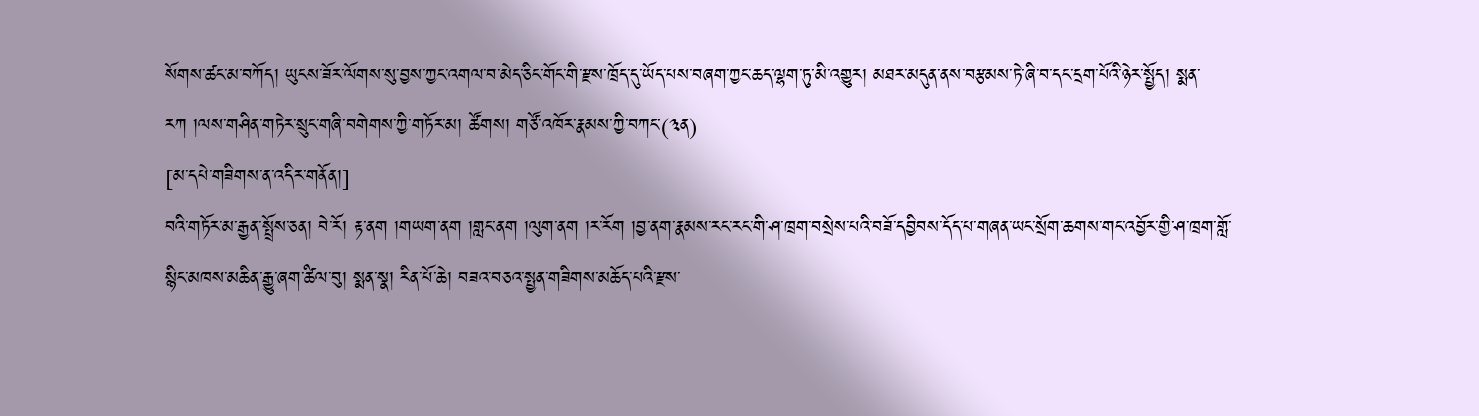སོགས་ཚང་མ་བཀོད། ཡུངས་ཟོར་ལོགས་སུ་བྱས་ཀྱང་འགལ་བ་མེད་ཅིང་གོང་གི་རྫས་ཁྲོད་དུ་ཡོད་པས་བཞག་ཀྱང་ཆད་ལྷག་ཏུ་མི་འགྱུར། མཐར་མདུན་ནས་བརྩམས་ཏེ་ཞི་བ་དང་དྲག་པོའི་ཉེར་སྤྱོད། སྨན་རཀ །ལས་གཤིན་གཏེར་སྲུང་གཞི་བགེགས་ཀྱི་གཏོར་མ། ཚོགས། གཙོ་འཁོར་རྣམས་ཀྱི་བཀང་(༣ན)
[མ་དཔེ་གཟིགས་ན་འདིར་གནོན།]
བའི་གཏོར་མ་རྒྱན་སྤྲོས་ཅན། བེ་རོ། རྟ་ནག །གཡག་ནག །གླང་ནག །ལུག་ནག །ར་རོག །བྱ་ནག་རྣམས་རང་རང་གི་ཤ་ཁྲག་བསྲེས་པའི་བཟོ་དབྱིབས་དོད་པ་གཞན་ཡང་སྲོག་ཆགས་གང་འབྱོར་གྱི་ཤ་ཁྲག་གློ་སྙིང་མཁས་མཆིན་རྒྱུ་ཞག་ཚིལ་བུ། སྨན་སྣ། རིན་པོ་ཆེ། བཟའ་བཅའ་སྤྱན་གཟིགས་མཆོད་པའི་རྫས་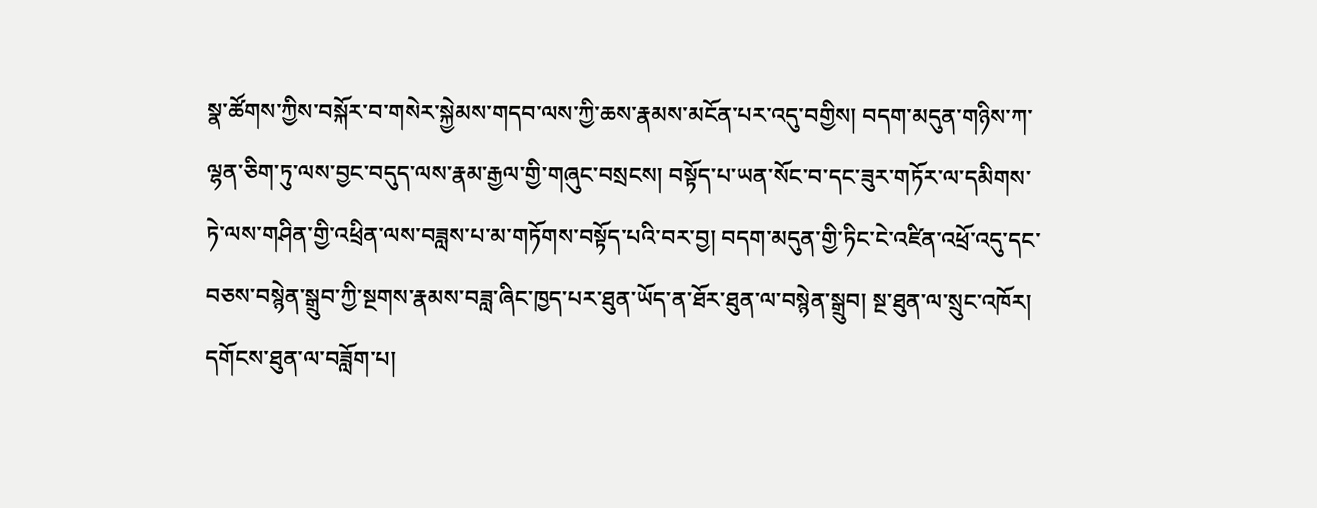སྣ་ཚོགས་ཀྱིས་བསྐོར་བ་གསེར་སྐྱེམས་གདབ་ལས་ཀྱི་ཆས་རྣམས་མངོན་པར་འདུ་བགྱིས། བདག་མདུན་གཉིས་ཀ་ལྷན་ཅིག་ཏུ་ལས་བྱང་བདུད་ལས་རྣམ་རྒྱལ་གྱི་གཞུང་བསྲངས། བསྟོད་པ་ཡན་སོང་བ་དང་ཟུར་གཏོར་ལ་དམིགས་ཏེ་ལས་གཤིན་གྱི་འཕྲིན་ལས་བཟླས་པ་མ་གཏོགས་བསྟོད་པའི་བར་བྱ། བདག་མདུན་གྱི་ཏིང་ངེ་འཛིན་འཕྲོ་འདུ་དང་བཅས་བསྙེན་སྒྲུབ་ཀྱི་སྔགས་རྣམས་བཟླ་ཞིང་ཁྱད་པར་ཐུན་ཡོད་ན་ཐོར་ཐུན་ལ་བསྙེན་སྒྲུབ། སྔ་ཐུན་ལ་སྲུང་འཁོར། དགོངས་ཐུན་ལ་བཟློག་པ།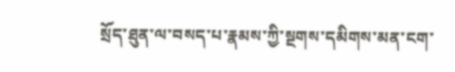སྲོད་ཐུན་ལ་བསད་པ་རྣམས་ཀྱི་སྔགས་དམིགས་མན་ངག་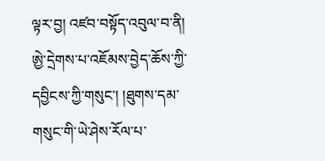ལྟར་བྱ། འཛབ་བསྟོད་འབུལ་བ་ནི། ཨྱེ་དྲེགས་པ་འཇོམས་བྱེད་ཆོས་ཀྱི་དབྱིངས་ཀྱི་གསུང་། །ཐུགས་དམ་གསུང་གི་ཡེ་ཤེས་རོལ་པ་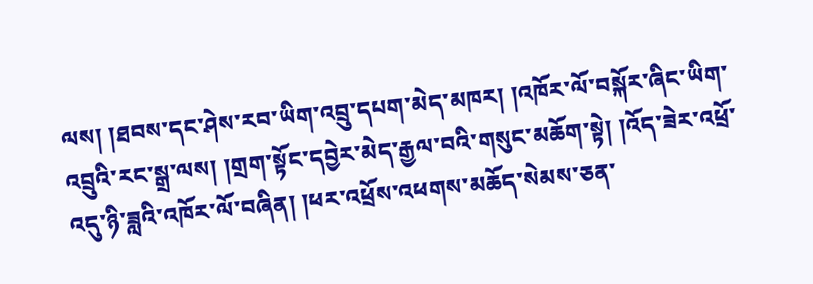ལས། །ཐབས་དང་ཤེས་རབ་ཡིག་འབྲུ་དཔག་མེད་མཁར། །འཁོར་ལོ་བསྐོར་ཞིང་ཡིག་འབྲུའི་རང་སྒྲ་ལས། །གྲག་སྟོང་དབྱེར་མེད་རྒྱལ་བའི་གསུང་མཆོག་སྟེ། །འོད་ཟེར་འཕྲོ་འདུ་ཉི་ཟླའི་འཁོར་ལོ་བཞིན། །ཕར་འཕྲོས་འཕགས་མཆོད་སེམས་ཅན་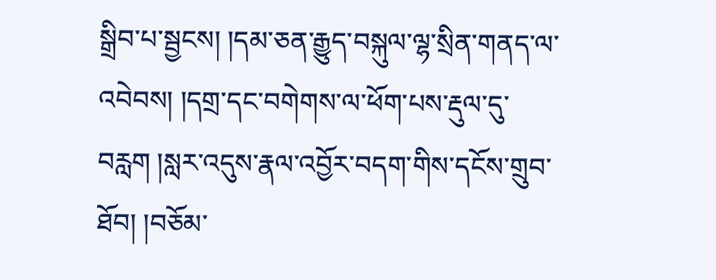སྒྲིབ་པ་སྦྱངས། །དམ་ཅན་རྒྱུད་བསྐུལ་ལྷ་སྲིན་གནད་ལ་འབེབས། །དགྲ་དང་བགེགས་ལ་ཕོག་པས་རྡུལ་དུ་བརླག །སླར་འདུས་རྣལ་འབྱོར་བདག་གིས་དངོས་གྲུབ་ཐོབ། །བཅོམ་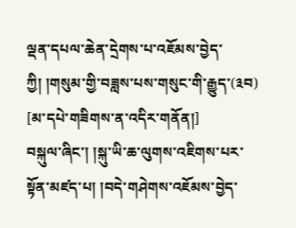ལྡན་དཔལ་ཆེན་དྲེགས་པ་འཇོམས་བྱེད་ཀྱི། །གསུམ་གྱི་བཟླས་པས་གསུང་གི་རྒྱུད་(༣བ)
[མ་དཔེ་གཟིགས་ན་འདིར་གནོན།]
བསྐུལ་ཞིང་། །སྐུ་ཡི་ཆ་ལུགས་འཇིགས་པར་སྟོན་མཛད་པ། །བདེ་གཤེགས་འཇོམས་བྱེད་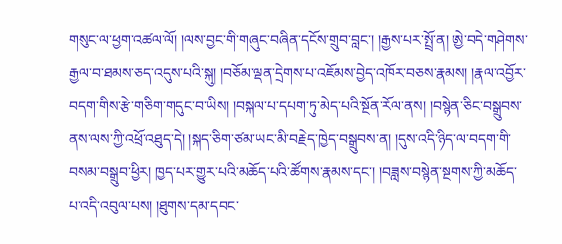གསུང་ལ་ཕྱག་འཚལ་ལོ། །ལས་བྱང་གི་གཞུང་བཞིན་དངོས་གྲུབ་བླང་། །རྒྱས་པར་སྤྲོ་ན། ཨྱེ་བདེ་གཤེགས་རྒྱལ་བ་ཐམས་ཅད་འདུས་པའི་སྐུ། །བཅོམ་ལྡན་དྲེགས་པ་འཇོམས་བྱེད་འཁོར་བཅས་རྣམས། །རྣལ་འབྱོར་བདག་གིས་རྩེ་གཅིག་གདུང་བ་ཡིས། །བསྐལ་པ་དཔག་ཏུ་མེད་པའི་སྔོན་རོལ་ནས། །བསྙེན་ཅིང་བསྒྲུབས་ནས་ལས་ཀྱི་འཕྲོ་འཐུད་དེ། །སྐད་ཅིག་ཙམ་ཡང་མི་བརྗེད་ཁྱེད་བསྒྲུབས་ན། །དུས་འདི་ཉིད་ལ་བདག་གི་བསམ་བསྒྲུབ་ཕྱིར། ཁྱད་པར་གྱུར་པའི་མཆོད་པའི་ཚོགས་རྣམས་དང་། །བཟླས་བསྙེན་སྔགས་ཀྱི་མཆོད་པ་འདི་འབུལ་པས། །ཐུགས་དམ་དབང་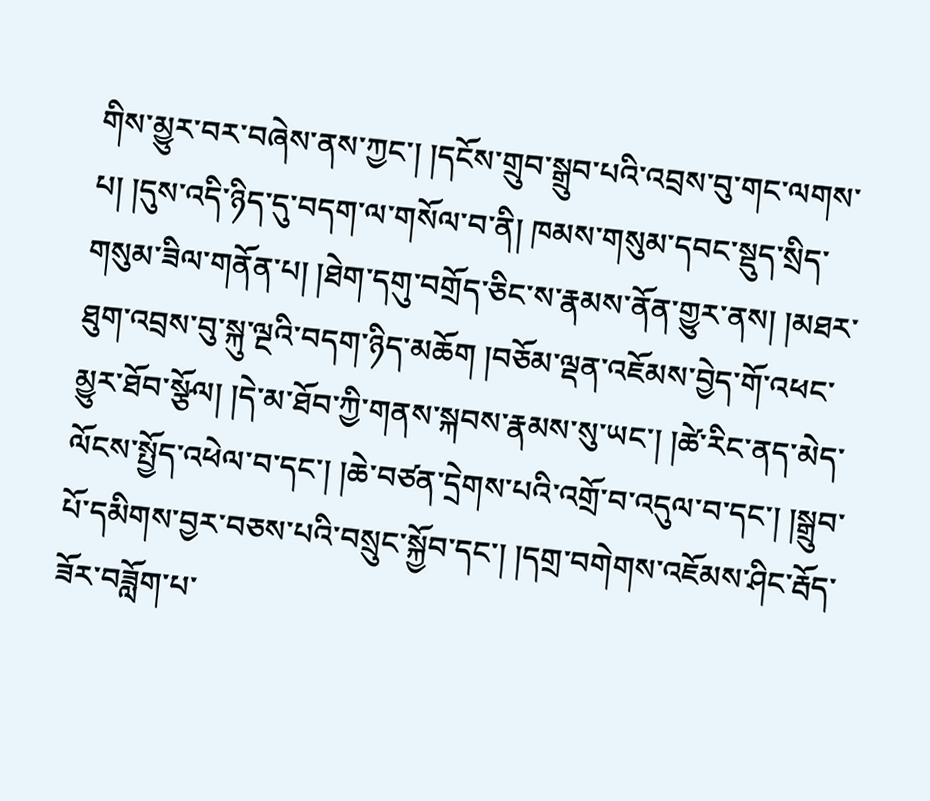གིས་མྱུར་བར་བཞེས་ནས་ཀྱང་། །དངོས་གྲུབ་སྒྲུབ་པའི་འབྲས་བུ་གང་ལགས་པ། །དུས་འདི་ཉིད་དུ་བདག་ལ་གསོལ་བ་ནི། ཁམས་གསུམ་དབང་སྡུད་སྲིད་གསུམ་ཟིལ་གནོན་པ། །ཐེག་དགུ་བགྲོད་ཅིང་ས་རྣམས་ནོན་གྱུར་ནས། །མཐར་ཐུག་འབྲས་བུ་སྐུ་ལྔའི་བདག་ཉིད་མཆོག །བཅོམ་ལྡན་འཇོམས་བྱེད་གོ་འཕང་མྱུར་ཐོབ་སྩོལ། །དེ་མ་ཐོབ་ཀྱི་གནས་སྐབས་རྣམས་སུ་ཡང་། །ཚེ་རིང་ནད་མེད་ལོངས་སྤྱོད་འཕེལ་བ་དང་། །ཆེ་བཙན་དྲེགས་པའི་འགྲོ་བ་འདུལ་བ་དང་། །སྒྲུབ་པོ་དམིགས་བྱར་བཅས་པའི་བསྲུང་སྐྱོབ་དང་། །དགྲ་བགེགས་འཇོམས་ཤིང་རྦོད་ཟོར་བཟློག་པ་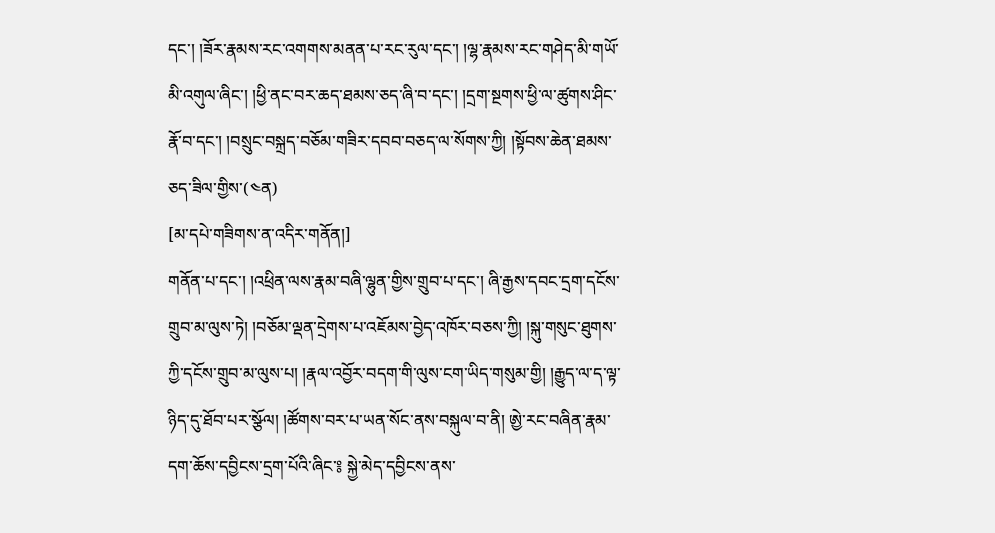དང་། །ཟོར་རྣམས་རང་འགགས་མནན་པ་རང་རུལ་དང་། །ལྷ་རྣམས་རང་གཤེད་མི་གཡོ་མི་འགུལ་ཞིང་། །ཕྱི་ནང་བར་ཆད་ཐམས་ཅད་ཞི་བ་དང་། །དྲག་སྔགས་ཕྱི་ལ་ཚུགས་ཤིང་རྣོ་བ་དང་། །བསྲུང་བསྐྲད་བཅོམ་གཟིར་དབབ་བཅད་ལ་སོགས་ཀྱི། །སྟོབས་ཆེན་ཐམས་ཅད་ཟིལ་གྱིས་(༤ན)
[མ་དཔེ་གཟིགས་ན་འདིར་གནོན།]
གནོན་པ་དང་། །འཕྲིན་ལས་རྣམ་བཞི་ལྷུན་གྱིས་གྲུབ་པ་དང་། ཞི་རྒྱས་དབང་དྲག་དངོས་གྲུབ་མ་ལུས་ཏེ། །བཅོམ་ལྡན་དྲེགས་པ་འཇོམས་བྱེད་འཁོར་བཅས་ཀྱི། །སྐུ་གསུང་ཐུགས་ཀྱི་དངོས་གྲུབ་མ་ལུས་པ། །རྣལ་འབྱོར་བདག་གི་ལུས་ངག་ཡིད་གསུམ་གྱི། །རྒྱུད་ལ་ད་ལྟ་ཉིད་དུ་ཐོབ་པར་སྩོལ། །ཚོགས་བར་པ་ཡན་སོང་ནས་བསྐུལ་བ་ནི། ཨྱེ་རང་བཞིན་རྣམ་དག་ཆོས་དབྱིངས་དྲག་པོའི་ཞིང་༔ སྐྱེ་མེད་དབྱིངས་ནས་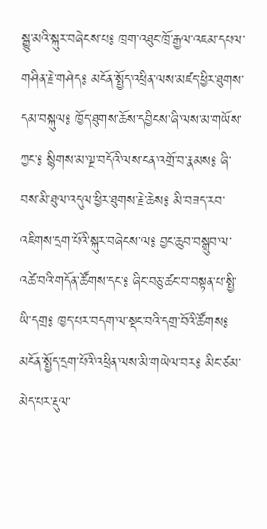སྒྱུ་མའི་སྐུར་བཞེངས་པ༔ ཁྲག་འཐུང་ཁྲོ་རྒྱལ་འཇམ་དཔལ་གཤིན་རྗེ་གཤེད༔ མངོན་སྤྱོད་འཕྲིན་ལས་མཛད་ཕྱིར་ཐུགས་དམ་བསྐུལ༔ ཁྱོད་ཐུགས་ཆོས་དབྱིངས་ཞི་ལས་མ་གཡོས་ཀྱང་༔ སྙིགས་མ་ལྔ་བདོའི་ལས་ངན་འགྲོ་བ་རྣམས༔ ཞི་བས་མི་ཐུལ་འདུལ་ཕྱིར་ཐུགས་རྗེ་ཆེས༔ མི་བཟད་རབ་འཇིགས་དྲག་པོའི་སྐུར་བཞེངས་ལ༔ བྱང་ཆུབ་བསྒྲུབ་ལ་འཚེ་བའི་གདོན་ཚོགས་དང་༔ ཞིང་བཅུ་ཚང་བ་བསྟན་པ་སྤྱི་ཡི་དགྲ༔ ཁྱད་པར་བདག་ལ་སྡང་བའི་དགྲ་བོའི་ཚོགས༔ མངོན་སྤྱོད་དྲག་པོའི་འཕྲིན་ལས་མི་གཡེལ་བར༔ མིང་ཙམ་མེད་པར་རྡུལ་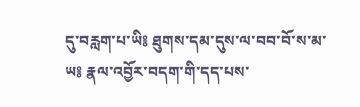དུ་བརླག་པ་ཡི༔ ཐུགས་དམ་དུས་ལ་བབ་བོ་ས་མ་ཡ༔ རྣལ་འབྱོར་བདག་གི་དད་པས་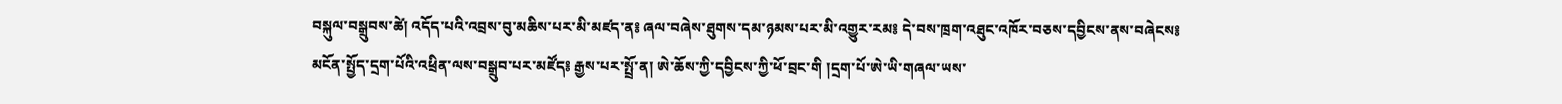བསྐུལ་བསྒྲུབས་ཚེ། འདོད་པའི་འབྲས་བུ་མཆིས་པར་མི་མཛད་ན༔ ཞལ་བཞེས་ཐུགས་དམ་ཉམས་པར་མི་འགྱུར་རམ༔ དེ་བས་ཁྲག་འཐུང་འཁོར་བཅས་དབྱིངས་ནས་བཞེངས༔ མངོན་སྤྱོད་དྲག་པོའི་འཕྲིན་ལས་བསྒྲུབ་པར་མཛོད༔ རྒྱས་པར་སྤྲོ་ན། ཨེ་ཆོས་ཀྱི་དབྱིངས་ཀྱི་ཕོ་བྲང་གི །དྲག་པོ་ཨེ་ཡི་གཞལ་ཡས་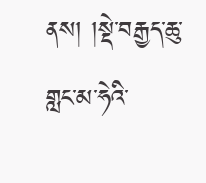ནས། །སྡེ་བརྒྱད་ཆུ་གླང་མ་ཧེའི་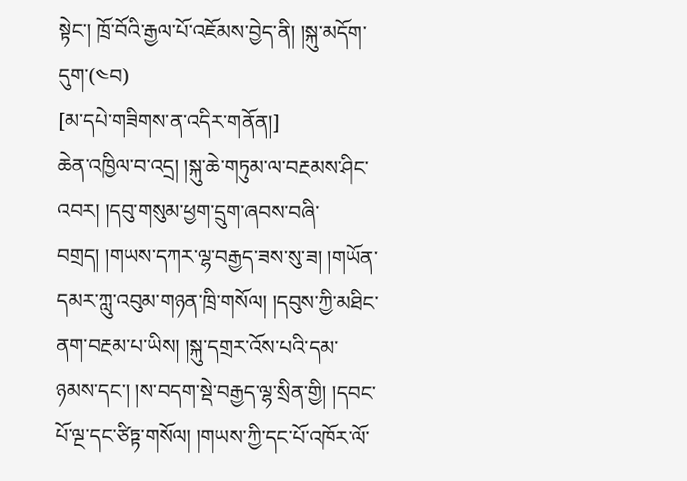སྟེང་། ཁྲོ་བོའི་རྒྱལ་པོ་འཇོམས་བྱེད་ནི། །སྐུ་མདོག་དུག་(༤བ)
[མ་དཔེ་གཟིགས་ན་འདིར་གནོན།]
ཆེན་འཁྱིལ་བ་འདྲ། །སྐུ་ཆེ་གཏུམ་ལ་བརྔམས་ཤིང་འབར། །དབུ་གསུམ་ཕྱག་དྲུག་ཞབས་བཞི་བགྲད། །གཡས་དཀར་ལྷ་བརྒྱད་ཟས་སུ་ཟ། །གཡོན་དམར་ཀླུ་འབུམ་གཉན་ཁྲི་གསོལ། །དབུས་ཀྱི་མཐིང་ནག་བརྔམ་པ་ཡིས། །སྐུ་དགྲར་འོས་པའི་དམ་ཉམས་དང་། །ས་བདག་སྡེ་བརྒྱད་ལྷ་སྲིན་གྱི། །དབང་པོ་ལྔ་དང་ཙིཏྟ་གསོལ། །གཡས་ཀྱི་དང་པོ་འཁོར་ལོ་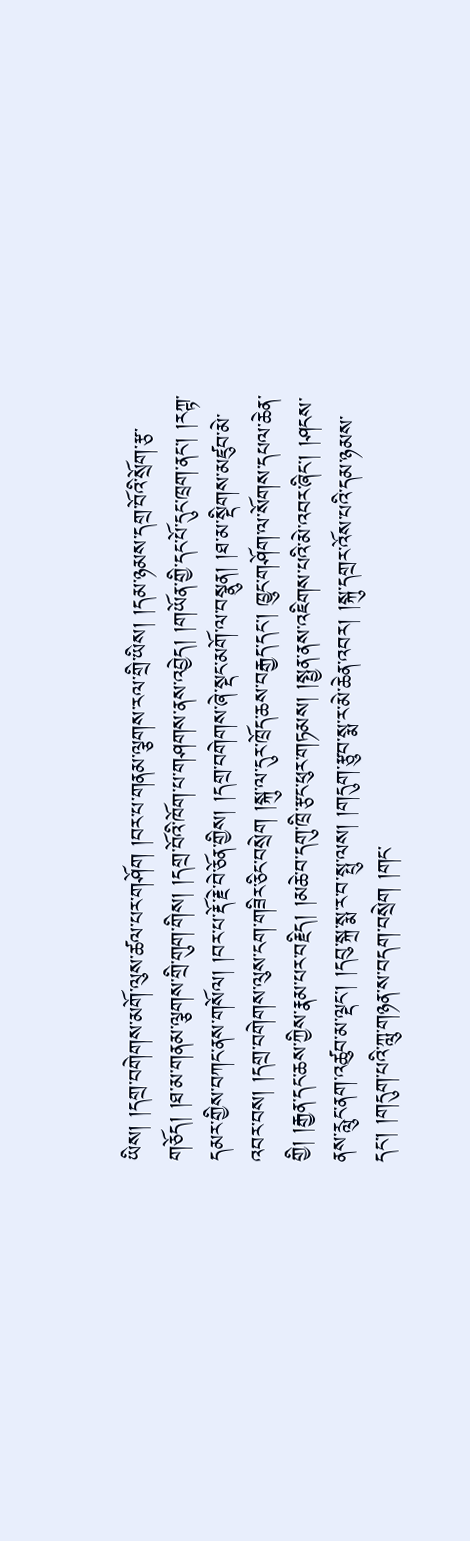ཡིས། །དགྲ་བགེགས་མགོ་ལུས་ཚལ་པར་གཤོག །བར་པ་གནམ་ལྕགས་རལ་གྲི་ཡིས། །དམ་ཉམས་དགྲ་བོའི་སྲོག་རྩ་གཅོད། །ཐ་མ་གནམ་ལྕགས་གྲི་གུག་གིས། །དགྲ་བོའི་ཁོག་པ་གཤགས་ནས་འབྱེད། །གཡོན་གྱི་དང་པོ་དུང་ཁྲག་ནང་། །རཀྟ་དམར་གྱིས་བཀང་ནས་གསོལ། །བར་པ་རྡོ་རྗེ་བེ་ཅོན་གྱིས། །དགྲ་བགེགས་ཞེ་སྡང་མགོ་ལ་བསྣུན། །ཐ་མ་སྡིགས་མཛུབ་མེ་འབར་བས། །དགྲ་བགེགས་ལུས་ངག་གཟིར་ཅིང་བསྲེག །སྐུ་ལ་དུར་ཁྲོད་ཆས་བརྒྱད་དང་། ཁྱུང་གཤོག་ལ་སོགས་དཔལ་ཆེན་གྱི། །རྒྱན་དང་ཆས་ཀྱིས་རྣམ་པར་བརྗིད། །མཆེ་བ་དགུ་ཁྲི་རྩང་ཕུར་གཏམས། །སྤྱན་ནས་འཇིགས་པའི་མེ་འབར་ཞིང་། །ཤངས་ནས་རླུང་ནག་འཚུབ་མ་ལྡང་། །དབུ་སྐྲ་སྨ་ར་བ་སྤུ་ལས། །གདུག་རྩུབ་སྨ་ར་མེ་ཆེན་འབར། །སྐུ་དགྲར་འོས་པའི་དམ་ཉམས་དང་། །གདུག་པའི་ཀླུ་གཉན་ས་བདག་བསྲེག །གང་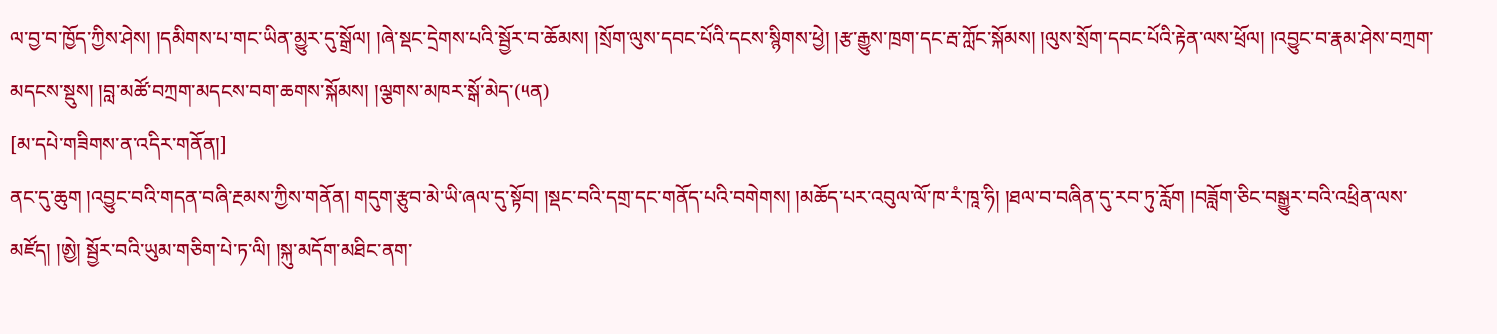ལ་བྱ་བ་ཁྱོད་ཀྱིས་ཤེས། །དམིགས་པ་གང་ཡིན་མྱུར་དུ་སྒྲོལ། །ཞེ་སྡང་དྲེགས་པའི་སྦྱོར་བ་ཆོམས། །སྲོག་ལུས་དབང་པོའི་དངས་སྙིགས་ཕྱེ། །རྩ་རྒྱུས་ཁྲག་དང་རྦ་ཀློང་སྐོམས། །ལུས་སྲོག་དབང་པོའི་རྟེན་ལས་ཕྲོལ། །འབྱུང་བ་རྣམ་ཤེས་བཀྲག་མདངས་སྡུས། །བླ་མཚོ་བཀྲག་མདངས་བག་ཆགས་སྐོམས། །ལྕགས་མཁར་སྒོ་མེད་(༥ན)
[མ་དཔེ་གཟིགས་ན་འདིར་གནོན།]
ནང་དུ་ཆུག །འབྱུང་བའི་གདན་བཞི་རྔམས་ཀྱིས་གནོན། གདུག་རྩུབ་མེ་ཡི་ཞལ་དུ་སྟོབ། །སྡང་བའི་དགྲ་དང་གནོད་པའི་བགེགས། །མཆོད་པར་འབུལ་ལོ་ཁ་རཾ་ཁཱ་ཧི། །ཐལ་བ་བཞིན་དུ་རབ་ཏུ་རློག །བཟློག་ཅིང་བསྒྱུར་བའི་འཕྲིན་ལས་མཛོད། །ཨྱེ། སྦྱོར་བའི་ཡུམ་གཅིག་པེ་ཏ་ལི། །སྐུ་མདོག་མཐིང་ནག་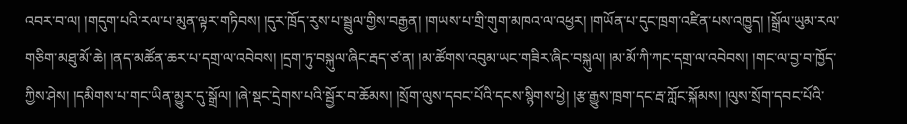འབར་བ་ལ། །གདུག་པའི་རལ་པ་མུན་ལྟར་གཏིབས། །དུར་ཁྲོད་རུས་པ་སྦྲུལ་གྱིས་བརྒྱན། །གཡས་པ་གྲི་གུག་མཁའ་ལ་འཕྱར། །གཡོན་པ་དུང་ཁྲག་འཛིན་པས་འཁྱུད། །སྒྲོལ་ཡུམ་རལ་གཅིག་མཐུ་མོ་ཆེ། །ནད་མཚོན་ཆར་པ་དགྲ་ལ་འབེབས། །དྲག་ཏུ་བསྐུལ་ཞིང་རྦད་ཙ་ན། །མ་ཚོགས་འབུམ་ཡང་གཟིར་ཞིང་བསྐུལ། །མ་མོ་ཀི་ཀང་དགྲ་ལ་འབེབས། །གང་ལ་བྱ་བ་ཁྱོད་ཀྱིས་ཤེས། །དམིགས་པ་གང་ཡིན་མྱུར་དུ་སྒྲོལ། །ཞེ་སྡང་དྲེགས་པའི་སྦྱོར་བ་ཆོམས། །སྲོག་ལུས་དབང་པོའི་དངས་སྙིགས་ཕྱེ། །རྩ་རྒྱུས་ཁྲག་དང་རྦ་ཀློང་སྐོམས། །ལུས་སྲོག་དབང་པོའི་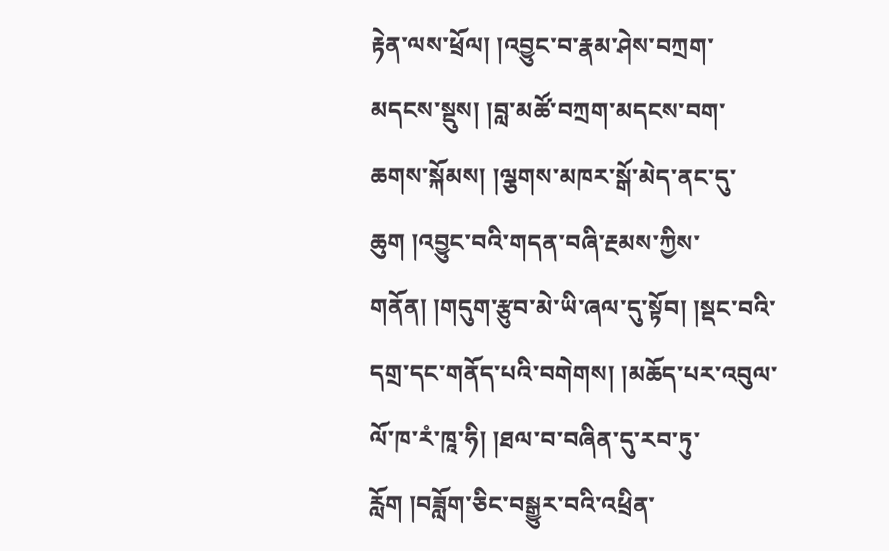རྟེན་ལས་ཕྲོལ། །འབྱུང་བ་རྣམ་ཤེས་བཀྲག་མདངས་སྡུས། །བླ་མཚོ་བཀྲག་མདངས་བག་ཆགས་སྐོམས། །ལྕགས་མཁར་སྒོ་མེད་ནང་དུ་ཆུག །འབྱུང་བའི་གདན་བཞི་རྔམས་ཀྱིས་གནོན། །གདུག་རྩུབ་མེ་ཡི་ཞལ་དུ་སྟོབ། །སྡང་བའི་དགྲ་དང་གནོད་པའི་བགེགས། །མཆོད་པར་འབུལ་ལོ་ཁ་རཾ་ཁཱ་ཧི། །ཐལ་བ་བཞིན་དུ་རབ་ཏུ་རློག །བཟློག་ཅིང་བསྒྱུར་བའི་འཕྲིན་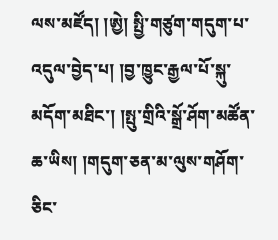ལས་མཛོད། །ཨྱེ། སྤྱི་གཙུག་གདུག་པ་འདུལ་བྱེད་པ། །བྱ་ཁྱུང་རྒྱལ་པོ་སྐུ་མདོག་མཐིང་། །སྤུ་གྲིའི་སྒྲོ་ཤོག་མཚོན་ཆ་ཡིས། །གདུག་ཅན་མ་ལུས་གཤོག་ཅིང་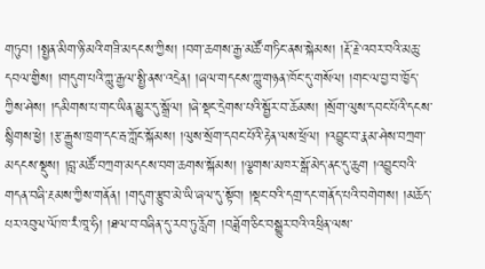གཏུབ། །སྤྱན་མིག་ཉི་མའི་གཟི་མདངས་ཀྱིས། །བག་ཆགས་རྒྱ་མཚོ་གཏིང་ནས་སྐེམས། །རྡོ་རྗེ་འབར་བའི་མཆུ་དབལ་གྱིས། །གདུག་པའི་ཀླུ་རྒྱལ་སྤྱི་ནས་འདྲེན། །ཞལ་གདངས་ཀླུ་གཉན་ཁོང་དུ་གསོལ། །གང་ལ་བྱ་བ་ཁྱོད་ཀྱིས་ཤེས། །དམིགས་པ་གང་ཡིན་མྱུར་དུ་སྒྲོལ། །ཞེ་སྡང་དྲེགས་པའི་སྦྱོར་བ་ཆོམས། །སྲོག་ལུས་དབང་པོའི་དངས་སྙིགས་ཕྱེ། །རྩ་རྒྱུས་ཁྲག་དང་རྦ་ཀློང་སྐོམས། །ལུས་སྲོག་དབང་པོའི་རྟེན་ལས་ཕྲོལ། །འབྱུང་བ་རྣམ་ཤེས་བཀྲག་མདངས་སྡུས། །བླ་མཚོ་བཀྲག་མདངས་བག་ཆགས་སྐོམས། །ལྕགས་མཁར་སྒོ་མེད་ནང་དུ་ཆུག །འབྱུང་བའི་གདན་བཞི་རྔམས་ཀྱིས་གནོན། །གདུག་རྩུབ་མེ་ཡི་ཞལ་དུ་སྟོབ། །སྡང་བའི་དགྲ་དང་གནོད་པའི་བགེགས། །མཆོད་པར་འབུལ་ལོ་ཁ་རཾ་ཁཱ་ཧི། །ཐལ་བ་བཞིན་དུ་རབ་ཏུ་རློག །བཟློག་ཅིང་བསྒྱུར་བའི་འཕྲིན་ལས་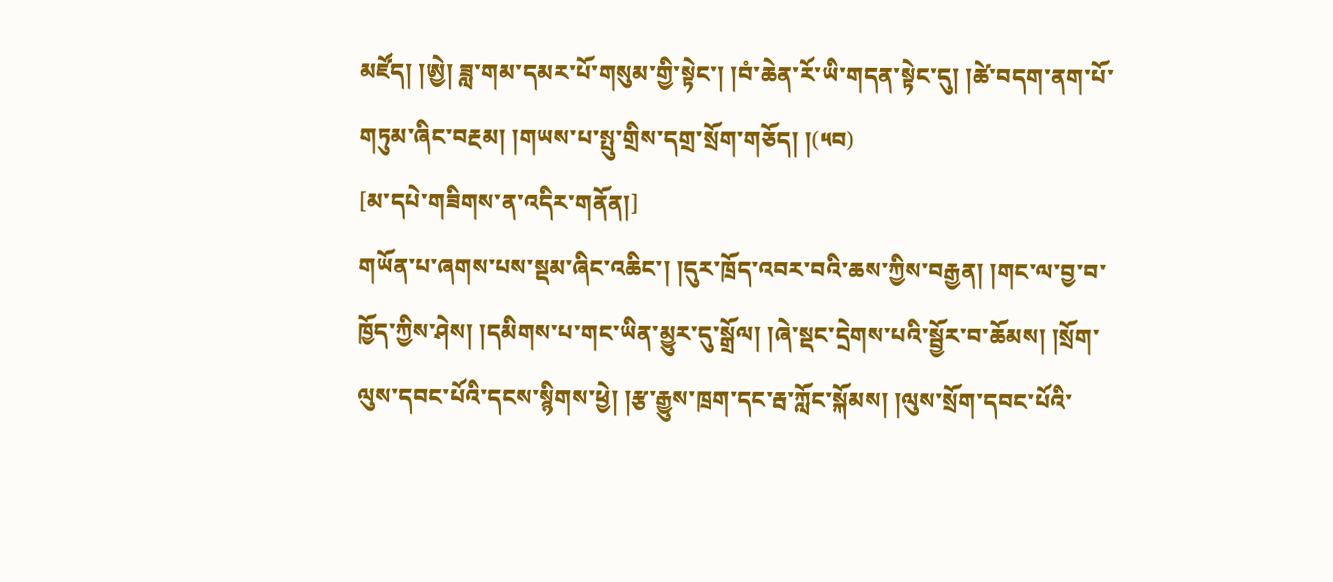མཛོད། །ཨྱེ། ཟླ་གམ་དམར་པོ་གསུམ་གྱི་སྟེང་། །བཾ་ཆེན་རོ་ཡི་གདན་སྟེང་དུ། །ཚེ་བདག་ནག་པོ་གཏུམ་ཞིང་བརྔམ། །གཡས་པ་སྤུ་གྲིས་དགྲ་སྲོག་གཅོད། །(༥བ)
[མ་དཔེ་གཟིགས་ན་འདིར་གནོན།]
གཡོན་པ་ཞགས་པས་སྡམ་ཞིང་འཆིང་། །དུར་ཁྲོད་འབར་བའི་ཆས་ཀྱིས་བརྒྱན། །གང་ལ་བྱ་བ་ཁྱོད་ཀྱིས་ཤེས། །དམིགས་པ་གང་ཡིན་མྱུར་དུ་སྒྲོལ། །ཞེ་སྡང་དྲེགས་པའི་སྦྱོར་བ་ཆོམས། །སྲོག་ལུས་དབང་པོའི་དངས་སྙིགས་ཕྱེ། །རྩ་རྒྱུས་ཁྲག་དང་རྦ་ཀློང་སྐོམས། །ལུས་སྲོག་དབང་པོའི་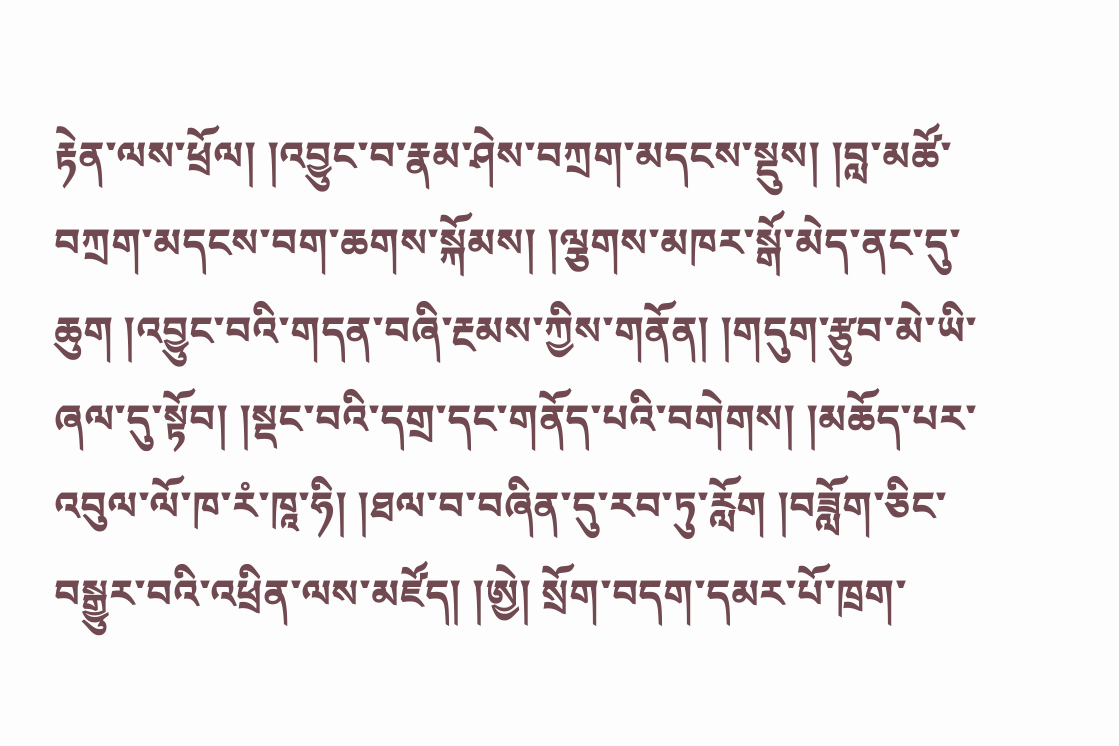རྟེན་ལས་ཕྲོལ། །འབྱུང་བ་རྣམ་ཤེས་བཀྲག་མདངས་སྡུས། །བླ་མཚོ་བཀྲག་མདངས་བག་ཆགས་སྐོམས། །ལྕགས་མཁར་སྒོ་མེད་ནང་དུ་ཆུག །འབྱུང་བའི་གདན་བཞི་རྔམས་ཀྱིས་གནོན། །གདུག་རྩུབ་མེ་ཡི་ཞལ་དུ་སྟོབ། །སྡང་བའི་དགྲ་དང་གནོད་པའི་བགེགས། །མཆོད་པར་འབུལ་ལོ་ཁ་རཾ་ཁཱ་ཧི། །ཐལ་བ་བཞིན་དུ་རབ་ཏུ་རློག །བཟློག་ཅིང་བསྒྱུར་བའི་འཕྲིན་ལས་མཛོད། །ཨྱེ། སྲོག་བདག་དམར་པོ་ཁྲག་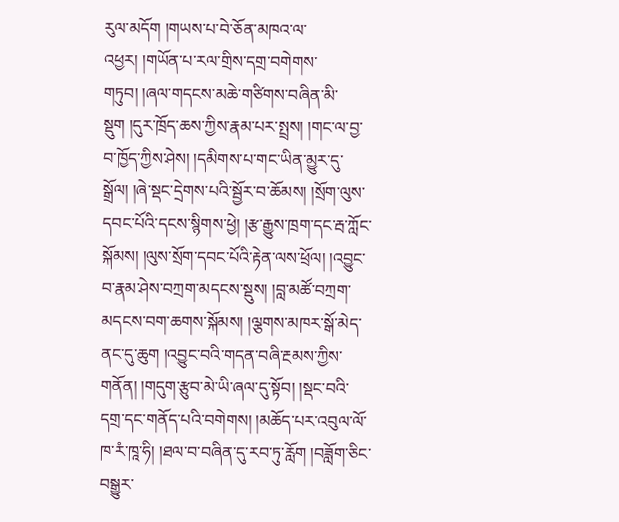རུལ་མདོག །གཡས་པ་བེ་ཅོན་མཁའ་ལ་འཕྱར། །གཡོན་པ་རལ་གྲིས་དགྲ་བགེགས་གཏུབ། །ཞལ་གདངས་མཆེ་གཙིགས་བཞིན་མི་སྡུག །དུར་ཁྲོད་ཆས་ཀྱིས་རྣམ་པར་སྤྲས། །གང་ལ་བྱ་བ་ཁྱོད་ཀྱིས་ཤེས། །དམིགས་པ་གང་ཡིན་མྱུར་དུ་སྒྲོལ། །ཞེ་སྡང་དྲེགས་པའི་སྦྱོར་བ་ཆོམས། །སྲོག་ལུས་དབང་པོའི་དངས་སྙིགས་ཕྱེ། །རྩ་རྒྱུས་ཁྲག་དང་རྦ་ཀློང་སྐོམས། །ལུས་སྲོག་དབང་པོའི་རྟེན་ལས་ཕྲོལ། །འབྱུང་བ་རྣམ་ཤེས་བཀྲག་མདངས་སྡུས། །བླ་མཚོ་བཀྲག་མདངས་བག་ཆགས་སྐོམས། །ལྕགས་མཁར་སྒོ་མེད་ནང་དུ་ཆུག །འབྱུང་བའི་གདན་བཞི་རྔམས་ཀྱིས་གནོན། །གདུག་རྩུབ་མེ་ཡི་ཞལ་དུ་སྟོབ། །སྡང་བའི་དགྲ་དང་གནོད་པའི་བགེགས། །མཆོད་པར་འབུལ་ལོ་ཁ་རཾ་ཁཱ་ཧི། །ཐལ་བ་བཞིན་དུ་རབ་ཏུ་རློག །བཟློག་ཅིང་བསྒྱུར་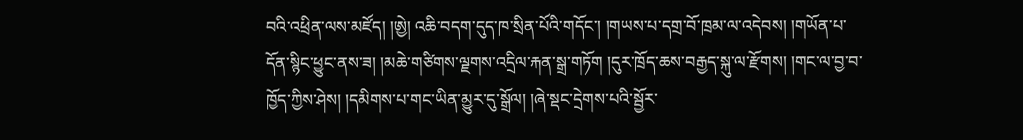བའི་འཕྲིན་ལས་མཛོད། །ཨྱེ། འཆི་བདག་དུད་ཁ་སྲིན་པོའི་གདོང་། །གཡས་པ་དགྲ་བོ་ཁྲམ་ལ་འདེབས། །གཡོན་པ་དོན་སྙིང་ཕྱུང་ནས་ཟ། །མཆེ་གཙིགས་ལྗགས་འདྲིལ་རྐན་སྒྲ་གཏོག །དུར་ཁྲོད་ཆས་བརྒྱད་སྐུ་ལ་རྫོགས། །གང་ལ་བྱ་བ་ཁྱོད་ཀྱིས་ཤེས། །དམིགས་པ་གང་ཡིན་མྱུར་དུ་སྒྲོལ། །ཞེ་སྡང་དྲེགས་པའི་སྦྱོར་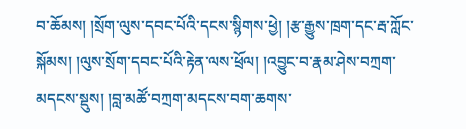བ་ཆོམས། །སྲོག་ལུས་དབང་པོའི་དངས་སྙིགས་ཕྱེ། །རྩ་རྒྱུས་ཁྲག་དང་རྦ་ཀློང་སྐོམས། །ལུས་སྲོག་དབང་པོའི་རྟེན་ལས་ཕྲོལ། །འབྱུང་བ་རྣམ་ཤེས་བཀྲག་མདངས་སྡུས། །བླ་མཚོ་བཀྲག་མདངས་བག་ཆགས་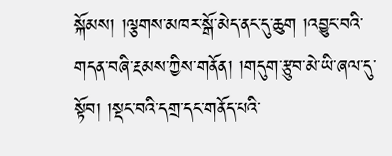སྐོམས། །ལྕགས་མཁར་སྒོ་མེད་ནང་དུ་ཆུག །འབྱུང་བའི་གདན་བཞི་རྔམས་ཀྱིས་གནོན། །གདུག་རྩུབ་མེ་ཡི་ཞལ་དུ་སྟོབ། །སྡང་བའི་དགྲ་དང་གནོད་པའི་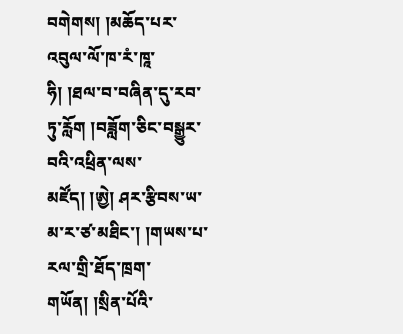བགེགས། །མཆོད་པར་འབུལ་ལོ་ཁ་རཾ་ཁཱ་ཧི། །ཐལ་བ་བཞིན་དུ་རབ་ཏུ་རློག །བཟློག་ཅིང་བསྒྱུར་བའི་འཕྲིན་ལས་མཛོད། །ཨྱེ། ཤར་རྩིབས་ཡ་མ་ར་ཙ་མཐིང་། །གཡས་པ་རལ་གྲི་ཐོད་ཁྲག་གཡོན། །སྲིན་པོའི་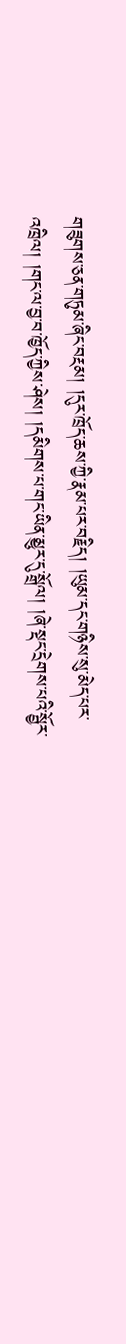གཟུགས་ཅན་གཏུམ་ཞིང་བརྔམ། །དུར་ཁྲོད་ཆས་ཀྱི་རྣམ་པར་བརྗིད། །ཡུམ་དང་གཉིས་སུ་མེད་པར་འཁྲིལ། །གང་ལ་བྱ་བ་ཁྱོད་ཀྱིས་ཤེས། །དམིགས་པ་གང་ཡིན་མྱུར་དུ་སྒྲོལ། །ཞེ་སྡང་དྲེགས་པའི་སྦྱོར་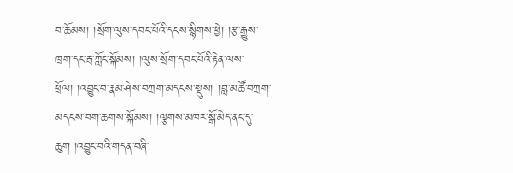བ་ཆོམས། །སྲོག་ལུས་དབང་པོའི་དངས་སྙིགས་ཕྱེ། །རྩ་རྒྱུས་ཁྲག་དང་རྦ་ཀློང་སྐོམས། །ལུས་སྲོག་དབང་པོའི་རྟེན་ལས་ཕྲོལ། །འབྱུང་བ་རྣམ་ཤེས་བཀྲག་མདངས་སྡུས། །བླ་མཚོ་བཀྲག་མདངས་བག་ཆགས་སྐོམས། །ལྕགས་མཁར་སྒོ་མེད་ནང་དུ་ཆུག །འབྱུང་བའི་གདན་བཞི་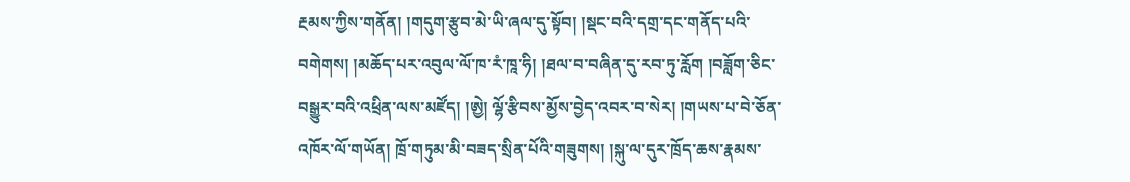རྔམས་ཀྱིས་གནོན། །གདུག་རྩུབ་མེ་ཡི་ཞལ་དུ་སྟོབ། །སྡང་བའི་དགྲ་དང་གནོད་པའི་བགེགས། །མཆོད་པར་འབུལ་ལོ་ཁ་རཾ་ཁཱ་ཧི། །ཐལ་བ་བཞིན་དུ་རབ་ཏུ་རློག །བཟློག་ཅིང་བསྒྱུར་བའི་འཕྲིན་ལས་མཛོད། །ཨྱེ། ལྷོ་རྩིབས་མྱོས་བྱེད་འབར་བ་སེར། །གཡས་པ་བེ་ཅོན་འཁོར་ལོ་གཡོན། ཁྲོ་གཏུམ་མི་བཟད་སྲིན་པོའི་གཟུགས། །སྐུ་ལ་དུར་ཁྲོད་ཆས་རྣམས་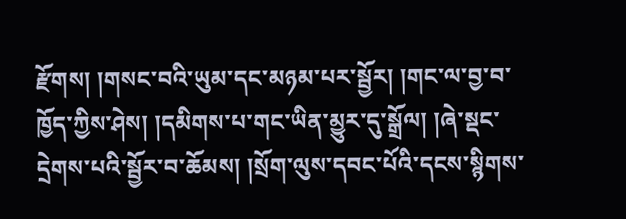རྫོགས། །གསང་བའི་ཡུམ་དང་མཉམ་པར་སྦྱོར། །གང་ལ་བྱ་བ་ཁྱོད་ཀྱིས་ཤེས། །དམིགས་པ་གང་ཡིན་མྱུར་དུ་སྒྲོལ། །ཞེ་སྡང་དྲེགས་པའི་སྦྱོར་བ་ཆོམས། །སྲོག་ལུས་དབང་པོའི་དངས་སྙིགས་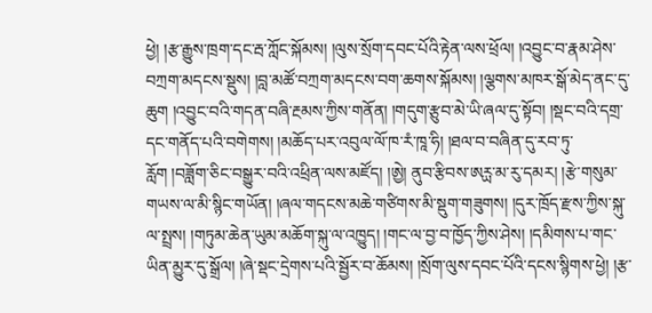ཕྱེ། །རྩ་རྒྱུས་ཁྲག་དང་རྦ་ཀློང་སྐོམས། །ལུས་སྲོག་དབང་པོའི་རྟེན་ལས་ཕྲོལ། །འབྱུང་བ་རྣམ་ཤེས་བཀྲག་མདངས་སྡུས། །བླ་མཚོ་བཀྲག་མདངས་བག་ཆགས་སྐོམས། །ལྕགས་མཁར་སྒོ་མེད་ནང་དུ་ཆུག །འབྱུང་བའི་གདན་བཞི་རྔམས་ཀྱིས་གནོན། །གདུག་རྩུབ་མེ་ཡི་ཞལ་དུ་སྟོབ། །སྡང་བའི་དགྲ་དང་གནོད་པའི་བགེགས། །མཆོད་པར་འབུལ་ལོ་ཁ་རཾ་ཁཱ་ཧི། །ཐལ་བ་བཞིན་དུ་རབ་ཏུ་རློག །བཟློག་ཅིང་བསྒྱུར་བའི་འཕྲིན་ལས་མཛོད། །ཨྱེ། ནུབ་རྩིབས་ཨཪྻ་མ་རུ་དམར། །རྩེ་གསུམ་གཡས་ལ་མི་སྙིང་གཡོན། །ཞལ་གདངས་མཆེ་གཙིགས་མི་སྡུག་གཟུགས། །དུར་ཁྲོད་རྫས་ཀྱིས་སྐུ་ལ་སྤྲས། །གཏུམ་ཆེན་ཡུམ་མཆོག་སྐུ་ལ་འཁྱུད། །གང་ལ་བྱ་བ་ཁྱོད་ཀྱིས་ཤེས། །དམིགས་པ་གང་ཡིན་མྱུར་དུ་སྒྲོལ། །ཞེ་སྡང་དྲེགས་པའི་སྦྱོར་བ་ཆོམས། །སྲོག་ལུས་དབང་པོའི་དངས་སྙིགས་ཕྱེ། །རྩ་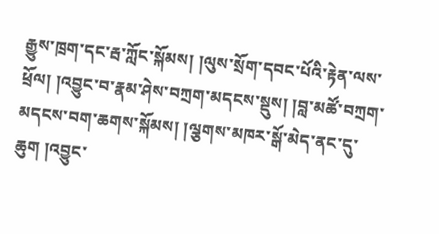རྒྱུས་ཁྲག་དང་རྦ་ཀློང་སྐོམས། །ལུས་སྲོག་དབང་པོའི་རྟེན་ལས་ཕྲོལ། །འབྱུང་བ་རྣམ་ཤེས་བཀྲག་མདངས་སྡུས། །བླ་མཚོ་བཀྲག་མདངས་བག་ཆགས་སྐོམས། །ལྕགས་མཁར་སྒོ་མེད་ནང་དུ་ཆུག །འབྱུང་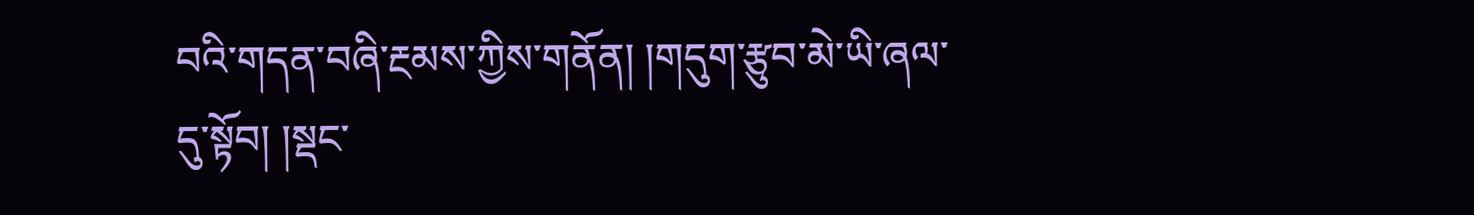བའི་གདན་བཞི་རྔམས་ཀྱིས་གནོན། །གདུག་རྩུབ་མེ་ཡི་ཞལ་དུ་སྟོབ། །སྡང་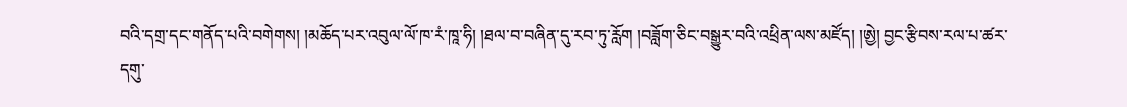བའི་དགྲ་དང་གནོད་པའི་བགེགས། །མཆོད་པར་འབུལ་ལོ་ཁ་རཾ་ཁཱ་ཧི། །ཐལ་བ་བཞིན་དུ་རབ་ཏུ་རློག །བཟློག་ཅིང་བསྒྱུར་བའི་འཕྲིན་ལས་མཛོད། །ཨྱེ། བྱང་རྩིབས་རལ་པ་ཚར་དགུ་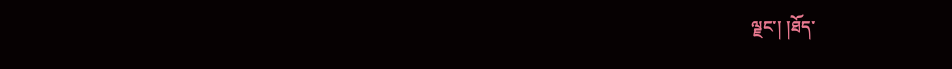ལྗང་། །ཐོད་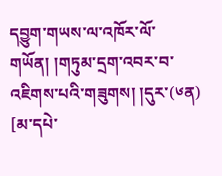དབྱུག་གཡས་ལ་འཁོར་ལོ་གཡོན། །གཏུམ་དྲག་འབར་བ་འཇིགས་པའི་གཟུགས། །དུར་(༦ན)
[མ་དཔེ་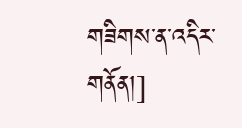གཟིགས་ན་འདིར་གནོན།]